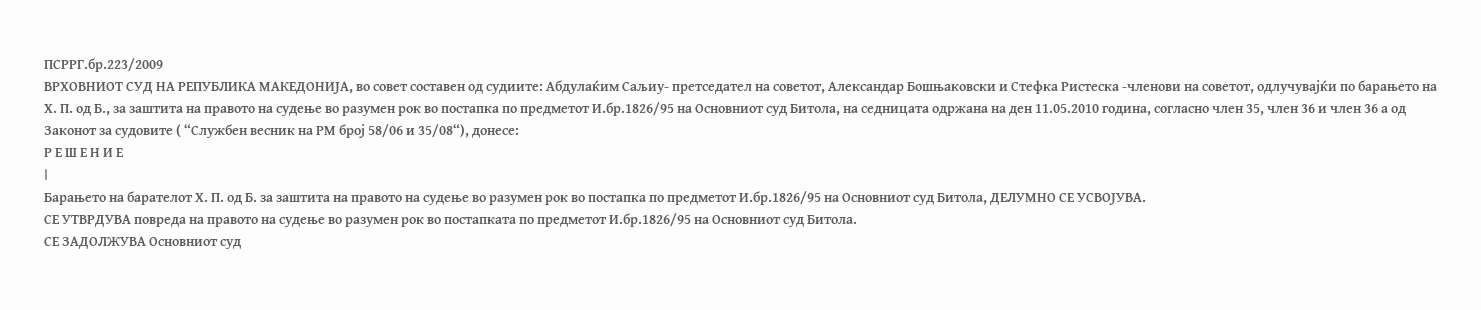ПСРРГ.бр.223/2009
ВРХОВНИОТ СУД НА РЕПУБЛИКА МАКЕДОНИЈА, во совет составен од судиите: Абдулаќим Саљиу- претседател на советот, Александар Бошњаковски и Стефка Ристеска -членови на советот, одлучувајќи по барањето на Х. П. од Б., за заштита на правото на судење во разумен рок во постапка по предметот И.бр.1826/95 на Основниот суд Битола, на седницата одржана на ден 11.05.2010 година, согласно член 35, член 36 и член 36 а од Законот за судовите ( “Службен весник на РМ број 58/06 и 35/08“), донесе:
Р Е Ш Е Н И Е
I
Барањето на барателот Х. П. од Б. за заштита на правото на судење во разумен рок во постапка по предметот И.бр.1826/95 на Основниот суд Битола, ДЕЛУМНО СЕ УСВОЈУВА.
СЕ УТВРДУВА повреда на правото на судење во разумен рок во постапката по предметот И.бр.1826/95 на Основниот суд Битола.
СЕ ЗАДОЛЖУВА Основниот суд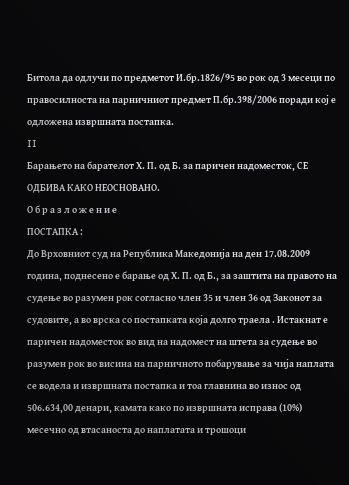Битола да одлучи по предметот И.бр.1826/95 во рок од 3 месеци по правосилноста на парничниот предмет П.бр.398/2006 поради кој е одложена извршната постапка.
II
Барањето на барателот Х. П. од Б. за паричен надоместок, СЕ ОДБИВА КАКО НЕОСНОВАНО.
О б р а з л о ж е н и е
ПОСТАПКА :
До Врховниот суд на Република Македонија на ден 17.08.2009 година, поднесено е барање од Х. П. од Б., за заштита на правото на судење во разумен рок согласно член 35 и член 36 од Законот за судовите, а во врска со постапката која долго траела . Истакнат е паричен надоместок во вид на надомест на штета за судење во разумен рок во висина на парничното побарување за чија наплата се водела и извршната постапка и тоа главнина во износ од 506.634,00 денари, камата како по извршната исправа (10%) месечно од втасаноста до наплатата и трошоци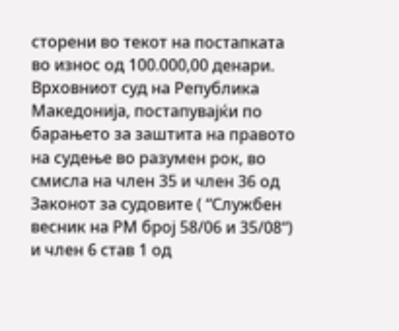сторени во текот на постапката во износ од 100.000,00 денари.
Врховниот суд на Република Македонија, постапувајќи по барањето за заштита на правото на судење во разумен рок, во смисла на член 35 и член 36 од Законот за судовите ( “Службен весник на РМ број 58/06 и 35/08“) и член 6 став 1 од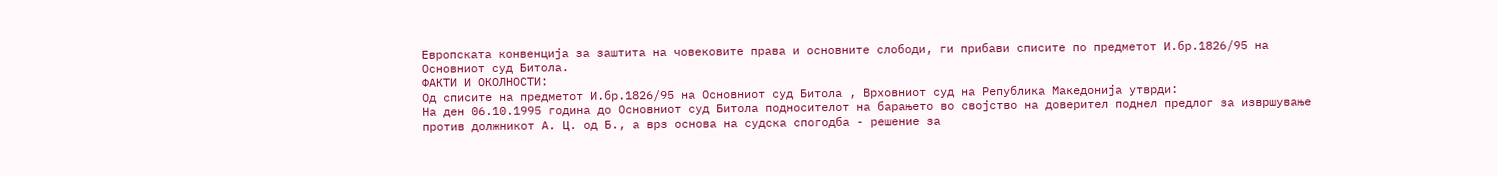Европската конвенција за заштита на човековите права и основните слободи, ги прибави списите по предметот И.бр.1826/95 на Основниот суд Битола.
ФАКТИ И ОКОЛНОСТИ:
Од списите на предметот И.бр.1826/95 на Основниот суд Битола , Врховниот суд на Република Македонија утврди:
На ден 06.10.1995 година до Основниот суд Битола подносителот на барањето во својство на доверител поднел предлог за извршување против должникот А. Ц. од Б., а врз основа на судска спогодба - решение за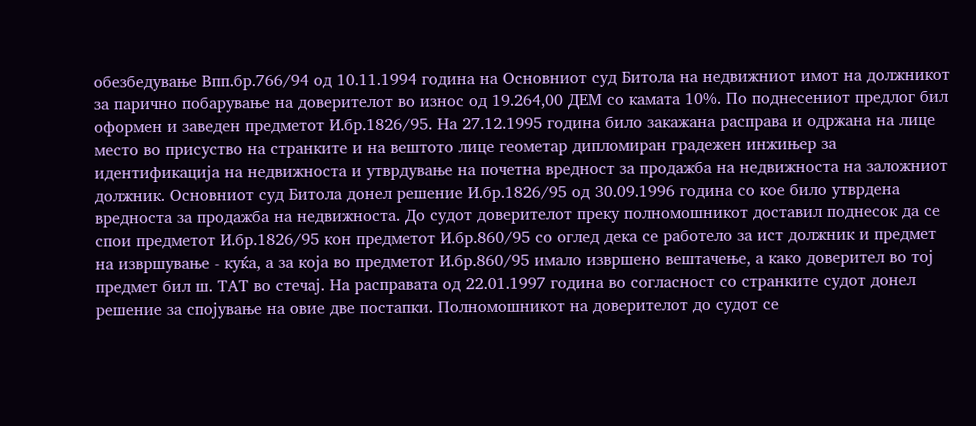обезбедување Впп.бр.766/94 од 10.11.1994 година на Основниот суд Битола на недвижниот имот на должникот за парично побарување на доверителот во износ од 19.264,00 ДЕМ со камата 10%. По поднесениот предлог бил оформен и заведен предметот И.бр.1826/95. На 27.12.1995 година било закажана расправа и одржана на лице место во присуство на странките и на вештото лице геометар дипломиран градежен инжињер за идентификација на недвижноста и утврдување на почетна вредност за продажба на недвижноста на заложниот должник. Основниот суд Битола донел решение И.бр.1826/95 од 30.09.1996 година со кое било утврдена вредноста за продажба на недвижноста. До судот доверителот преку полномошникот доставил поднесок да се спои предметот И.бр.1826/95 кон предметот И.бр.860/95 со оглед дека се работело за ист должник и предмет на извршување - куќа, а за која во предметот И.бр.860/95 имало извршено вештачење, а како доверител во тој предмет бил ш. ТАТ во стечај. На расправата од 22.01.1997 година во согласност со странките судот донел решение за спојување на овие две постапки. Полномошникот на доверителот до судот се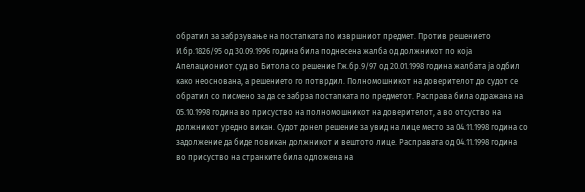обратил за забрзување на постапката по извршниот предмет. Против решението И.бр.1826/95 од 30.09.1996 година била поднесена жалба од должникот по која Апелациониот суд во Битола со решение Гж.бр.9/97 од 20.01.1998 година жалбата ја одбил како неоснована, а решението го потврдил. Полномошникот на доверителот до судот се обратил со писмено за да се забрза постапката по предметот. Расправа била одражана на 05.10.1998 година во присуство на полномошникот на доверителот, а во отсуство на должникот уредно викан. Судот донел решение за увид на лице место за 04.11.1998 година со задолжение да биде повикан должникот и вештото лице. Расправата од 04.11.1998 година во присуство на странките била одложена на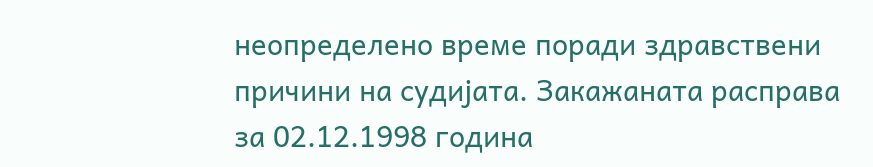неопределено време поради здравствени причини на судијата. Закажаната расправа за 02.12.1998 година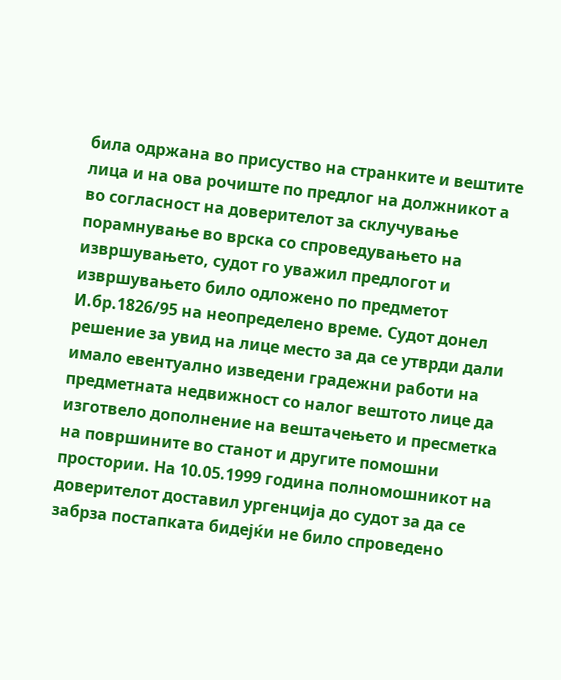била одржана во присуство на странките и вештите лица и на ова рочиште по предлог на должникот а во согласност на доверителот за склучување порамнување во врска со спроведувањето на извршувањето, судот го уважил предлогот и извршувањето било одложено по предметот И.бр.1826/95 на неопределено време. Судот донел решение за увид на лице место за да се утврди дали имало евентуално изведени градежни работи на предметната недвижност со налог вештото лице да изготвело дополнение на вештачењето и пресметка на површините во станот и другите помошни простории. На 10.05.1999 година полномошникот на доверителот доставил ургенција до судот за да се забрза постапката бидејќи не било спроведено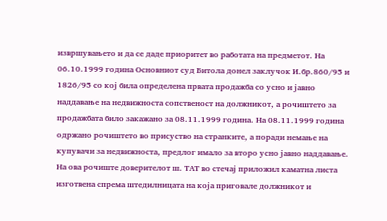извршувањето и да се даде приоритет во работата на предметот. На 06.10.1999 година Основниот суд Битола донел заклучок И.бр.860/95 и 1826/95 со кој била определена првата продажба со усно и јавно наддавање на недвижноста сопственост на должникот, а рочиштето за продажбата било закажано за 08.11.1999 година. На 08.11.1999 година одржано рочиштето во присуство на странките, а поради немање на купувачи за недвижноста, предлог имало за второ усно јавно наддавање. На ова рочиште доверителот ш. ТАТ во стечај приложил каматна листа изготвена спрема штедилницата на која приговале должникот и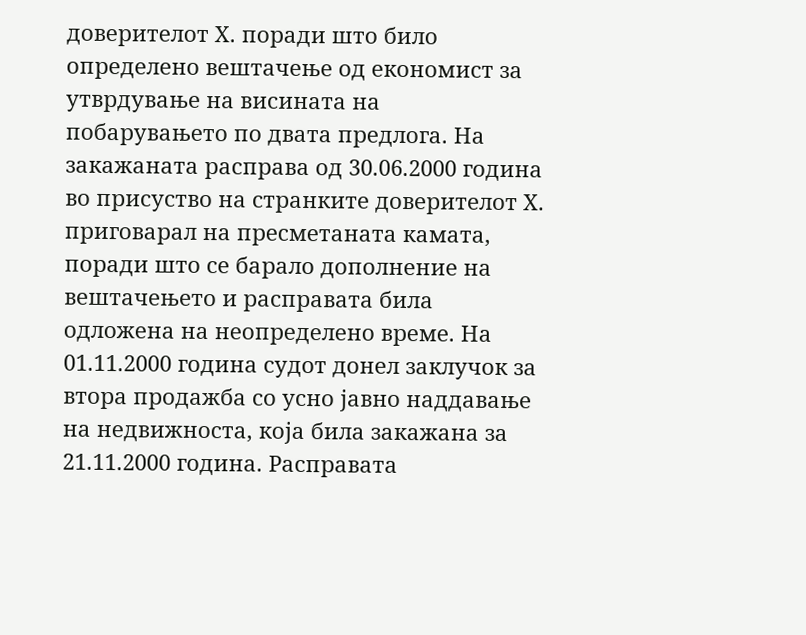доверителот Х. поради што било определено вештачење од економист за утврдување на висината на побарувањето по двата предлога. На закажаната расправа од 30.06.2000 година во присуство на странките доверителот Х. приговарал на пресметаната камата, поради што се барало дополнение на вештачењето и расправата била одложена на неопределено време. На 01.11.2000 година судот донел заклучок за втора продажба со усно јавно наддавање на недвижноста, која била закажана за 21.11.2000 година. Расправата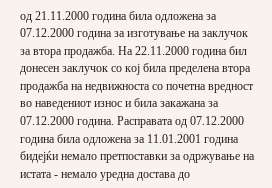од 21.11.2000 година била одложена за 07.12.2000 година за изготување на заклучок за втора продажба. На 22.11.2000 година бил донесен заклучок со кој била пределена втора продажба на недвижноста со почетна вредност во наведениот износ и била закажана за 07.12.2000 година. Расправата од 07.12.2000 година била одложена за 11.01.2001 година бидејќи немало претпоставки за одржување на истата - немало уредна достава до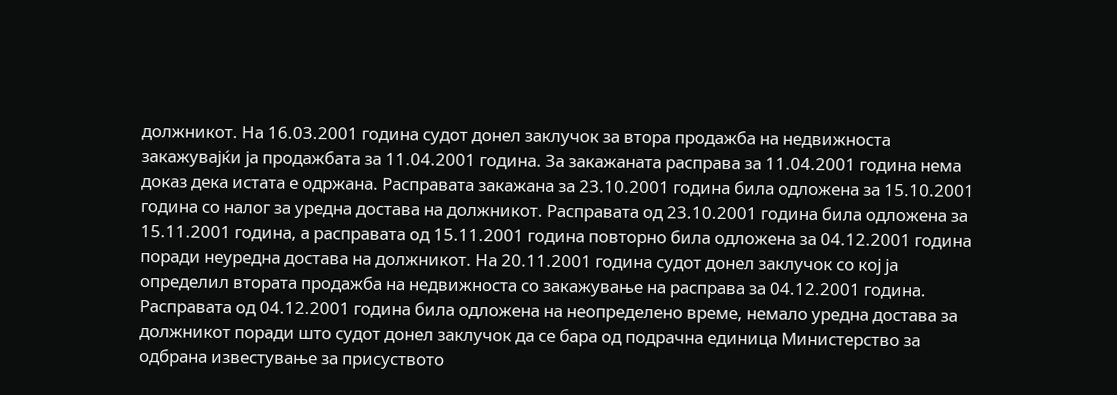должникот. На 16.03.2001 година судот донел заклучок за втора продажба на недвижноста закажувајќи ја продажбата за 11.04.2001 година. За закажаната расправа за 11.04.2001 година нема доказ дека истата е одржана. Расправата закажана за 23.10.2001 година била одложена за 15.10.2001 година со налог за уредна достава на должникот. Расправата од 23.10.2001 година била одложена за 15.11.2001 година, а расправата од 15.11.2001 година повторно била одложена за 04.12.2001 година поради неуредна достава на должникот. На 20.11.2001 година судот донел заклучок со кој ја определил втората продажба на недвижноста со закажување на расправа за 04.12.2001 година. Расправата од 04.12.2001 година била одложена на неопределено време, немало уредна достава за должникот поради што судот донел заклучок да се бара од подрачна единица Министерство за одбрана известување за присуството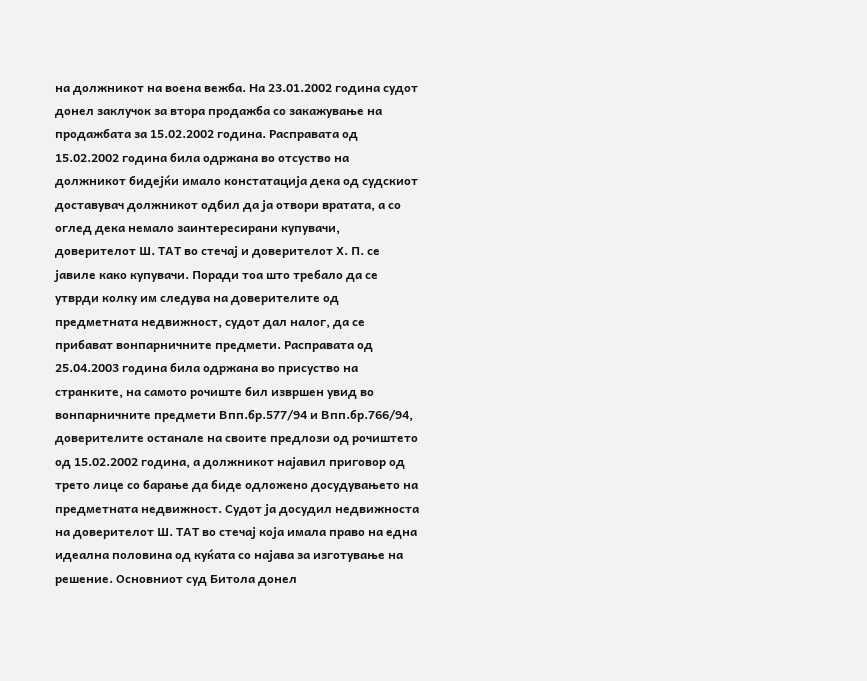на должникот на воена вежба. На 23.01.2002 година судот донел заклучок за втора продажба со закажување на продажбата за 15.02.2002 година. Расправата од 15.02.2002 година била одржана во отсуство на должникот бидејќи имало констатација дека од судскиот доставувач должникот одбил да ја отвори вратата, а со оглед дека немало заинтересирани купувачи, доверителот Ш. ТАТ во стечај и доверителот Х. П. се јавиле како купувачи. Поради тоа што требало да се утврди колку им следува на доверителите од предметната недвижност, судот дал налог, да се прибават вонпарничните предмети. Расправата од 25.04.2003 година била одржана во присуство на странките, на самото рочиште бил извршен увид во вонпарничните предмети Впп.бр.577/94 и Впп.бр.766/94, доверителите останале на своите предлози од рочиштето од 15.02.2002 година, а должникот најавил приговор од трето лице со барање да биде одложено досудувањето на предметната недвижност. Судот ја досудил недвижноста на доверителот Ш. ТАТ во стечај која имала право на една идеална половина од куќата со најава за изготување на решение. Основниот суд Битола донел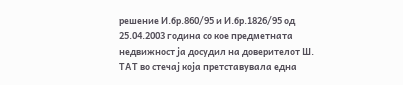решение И.бр.860/95 и И.бр.1826/95 од 25.04.2003 година со кое предметната недвижност ја досудил на доверителот Ш. ТАТ во стечај која претставувала една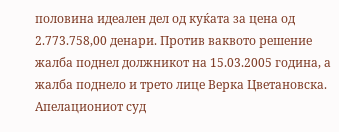половина идеален дел од куќата за цена од 2.773.758,00 денари. Против ваквото решение жалба поднел должникот на 15.03.2005 година, а жалба поднело и трето лице Верка Цветановска. Апелациониот суд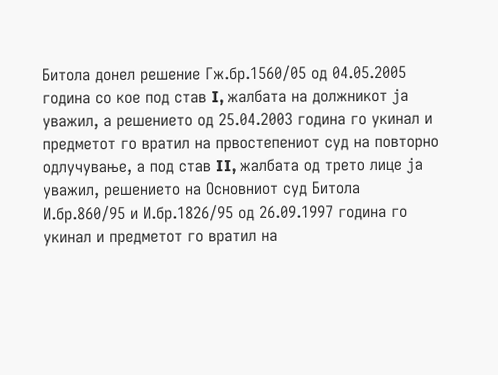Битола донел решение Гж.бр.1560/05 од 04.05.2005 година со кое под став I, жалбата на должникот ја уважил, а решението од 25.04.2003 година го укинал и предметот го вратил на првостепениот суд на повторно одлучување, а под став II, жалбата од трето лице ја уважил, решението на Основниот суд Битола И.бр.860/95 и И.бр.1826/95 од 26.09.1997 година го укинал и предметот го вратил на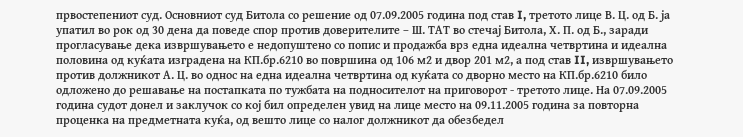првостепениот суд. Основниот суд Битола со решение од 07.09.2005 година под став I, третото лице В. Ц. од Б. ја упатил во рок од 30 дена да поведе спор против доверителите – Ш. ТАТ во стечај Битола, Х. П. од Б., заради прогласување дека извршувањето е недопуштено со попис и продажба врз една идеална четвртина и идеална половина од куќата изградена на КП.бр.6210 во површина од 106 м2 и двор 201 м2, а под став II, извршувањето против должникот А. Ц. во однос на една идеална четвртина од куќата со дворно место на КП.бр.6210 било одложено до решавање на постапката по тужбата на подносителот на приговорот - третото лице. На 07.09.2005 година судот донел и заклучок со кој бил определен увид на лице место на 09.11.2005 година за повторна проценка на предметната куќа, од вешто лице со налог должникот да обезбедел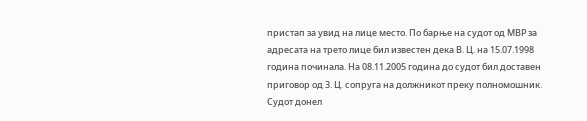пристап за увид на лице место. По барње на судот од МВР за адресата на трето лице бил известен дека В. Ц. на 15.07.1998 година починала. На 08.11.2005 година до судот бил доставен приговор од З. Ц. сопруга на должникот преку полномошник. Судот донел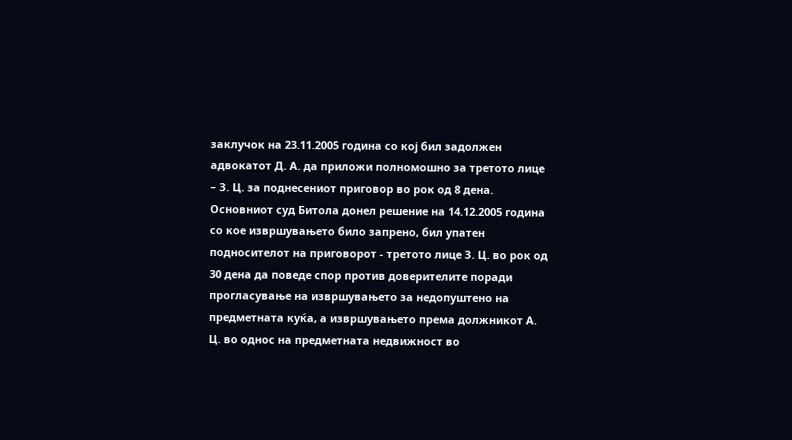заклучок на 23.11.2005 година со кој бил задолжен адвокатот Д. А. да приложи полномошно за третото лице – З. Ц. за поднесениот приговор во рок од 8 дена. Основниот суд Битола донел решение на 14.12.2005 година со кое извршувањето било запрено, бил упатен подносителот на приговорот - третото лице З. Ц. во рок од 30 дена да поведе спор против доверителите поради прогласување на извршувањето за недопуштено на предметната куќа, а извршувањето према должникот А. Ц. во однос на предметната недвижност во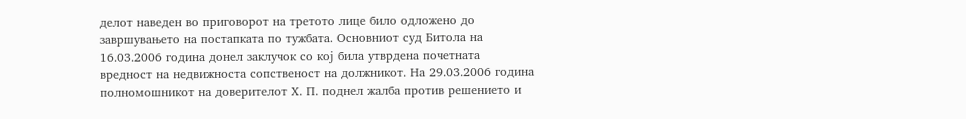делот наведен во приговорот на третото лице било одложено до завршувањето на постапката по тужбата. Основниот суд Битола на 16.03.2006 година донел заклучок со кој била утврдена почетната вредност на недвижноста сопственост на должникот. На 29.03.2006 година полномошникот на доверителот Х. П. поднел жалба против решението и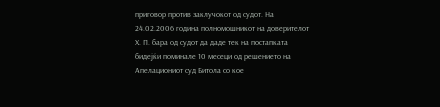приговор против заклучокот од судот. На 24.02.2006 година полномошникот на доверителот Х. П. бара од судот да даде тек на постапката бидејќи поминале 10 месеци од решението на Апелациониот суд Битола со кое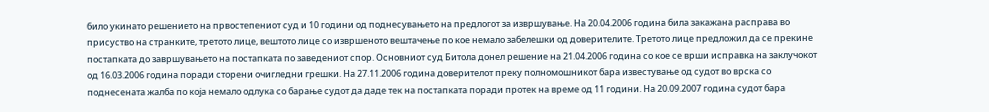било укинато решението на првостепениот суд и 10 години од поднесувањето на предлогот за извршување. На 20.04.2006 година била закажана расправа во присуство на странките, третото лице, вештото лице со извршеното вештачење по кое немало забелешки од доверителите. Третото лице предложил да се прекине постапката до завршувањето на постапката по заведениот спор. Основниот суд Битола донел решение на 21.04.2006 година со кое се врши исправка на заклучокот од 16.03.2006 година поради сторени очигледни грешки. На 27.11.2006 година доверителот преку полномошникот бара известување од судот во врска со поднесената жалба по која немало одлука со барање судот да даде тек на постапката поради протек на време од 11 години. На 20.09.2007 година судот бара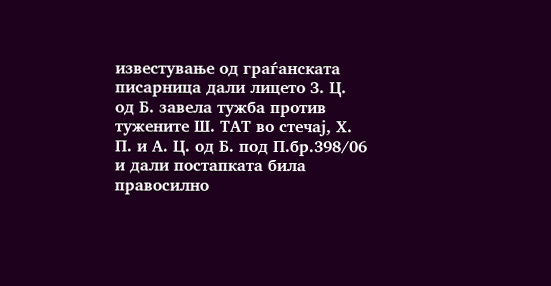известување од граѓанската писарница дали лицето З. Ц. од Б. завела тужба против тужените Ш. ТАТ во стечај, Х. П. и А. Ц. од Б. под П.бр.398/06 и дали постапката била правосилно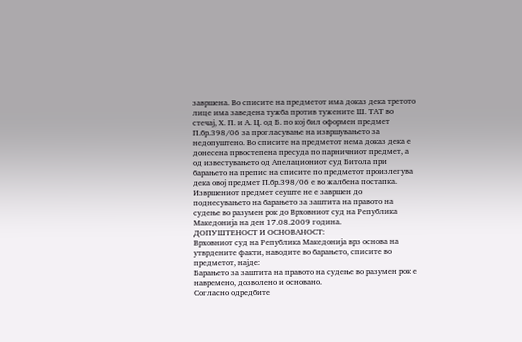завршена. Во списите на предметот има доказ дека третото лице има заведена тужба против тужените Ш. ТАТ во стечај, Х. П. и А. Ц. од Б. по кој бил оформен предмет П.бр.398/06 за прогласување на извршувањето за недопуштено. Во списите на предметот нема доказ дека е донесена првостепена пресуда по парничниот предмет, а од известувањето од Апелациониот суд Битола при барањето на препис на списите по предметот произлегува дека овој предмет П.бр.398/06 е во жалбена постапка. Извршениот предмет сеуште не е завршен до поднесувањето на барањето за заштита на правото на судење во разумен рок до Врховниот суд на Република Македонија на ден 17.08.2009 година.
ДОПУШТЕНОСТ И ОСНОВАНОСТ:
Врховниот суд на Република Македонија врз основа на утврдените факти, наводите во барањето, списите во предметот, најде:
Барањето за заштита на правото на судење во разумен рок е навремено, дозволено и основано.
Согласно одредбите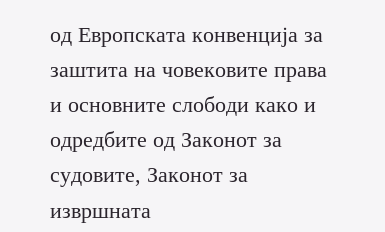од Европската конвенција за заштита на човековите права и основните слободи како и одредбите од Законот за судовите, Законот за извршната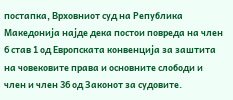постапка, Врховниот суд на Република Македонија најде дека постои повреда на член 6 став 1 од Европската конвенција за заштита на човековите права и основните слободи и член и член 36 од Законот за судовите.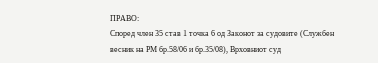ПРАВО:
Според член 35 став 1 точка 6 од Законот за судовите (Службен весник на РМ бр.58/06 и бр.35/08), Врховниот суд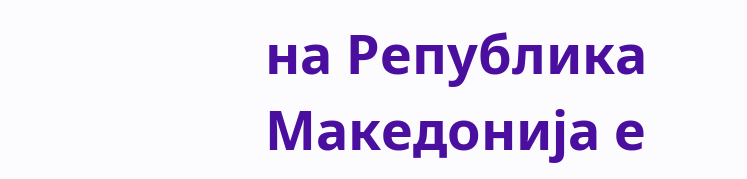на Република Македонија е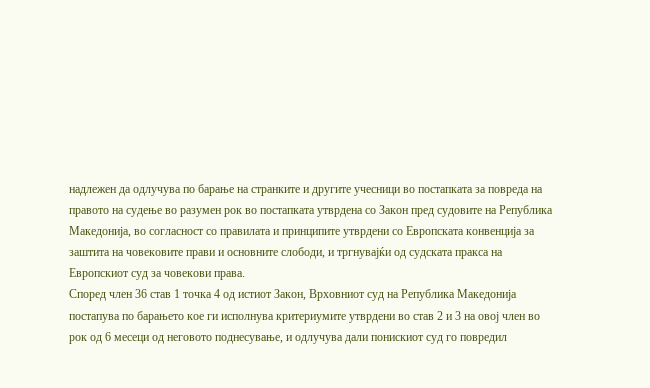надлежен да одлучува по барање на странките и другите учесници во постапката за повреда на правото на судење во разумен рок во постапката утврдена со Закон пред судовите на Република Македонија, во согласност со правилата и принципите утврдени со Европската конвенција за заштита на човековите прави и основните слободи, и тргнувајќи од судската пракса на Европскиот суд за човекови права.
Според член 36 став 1 точка 4 од истиот Закон, Врховниот суд на Република Македонија постапува по барањето кое ги исполнува критериумите утврдени во став 2 и 3 на овој член во рок од 6 месеци од неговото поднесување, и одлучува дали понискиот суд го повредил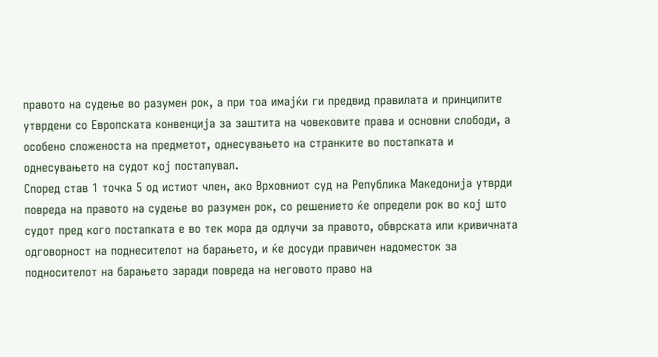правото на судење во разумен рок, а при тоа имајќи ги предвид правилата и принципите утврдени со Европската конвенција за заштита на човековите права и основни слободи, а особено сложеноста на предметот, однесувањето на странките во постапката и однесувањето на судот кој постапувал.
Според став 1 точка 5 од истиот член, ако Врховниот суд на Република Македонија утврди повреда на правото на судење во разумен рок, со решението ќе определи рок во кој што судот пред кого постапката е во тек мора да одлучи за правото, обврската или кривичната одговорност на поднесителот на барањето, и ќе досуди правичен надоместок за подносителот на барањето заради повреда на неговото право на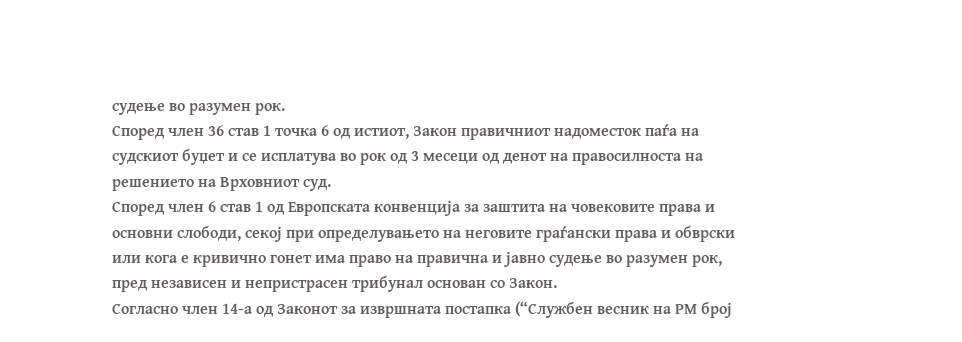судење во разумен рок.
Според член 36 став 1 точка 6 од истиот, Закон правичниот надоместок паѓа на судскиот буџет и се исплатува во рок од 3 месеци од денот на правосилноста на решението на Врховниот суд.
Според член 6 став 1 од Европската конвенција за заштита на човековите права и основни слободи, секој при определувањето на неговите граѓански права и обврски или кога е кривично гонет има право на правична и јавно судење во разумен рок, пред независен и непристрасен трибунал основан со Закон.
Согласно член 14-а од Законот за извршната постапка (“Службен весник на РМ број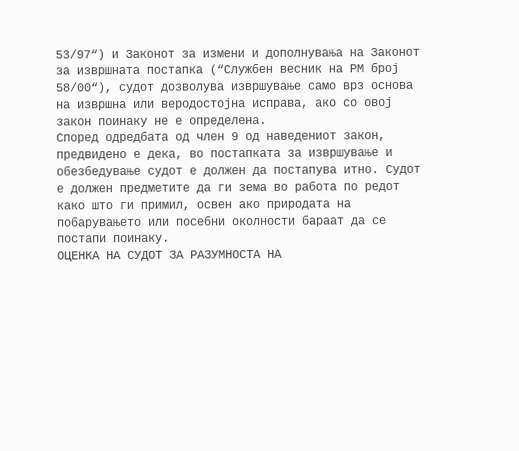53/97“) и Законот за измени и дополнувања на Законот за извршната постапка (“Службен весник на РМ број 58/00“), судот дозволува извршување само врз основа на извршна или веродостојна исправа, ако со овој закон поинаку не е определена.
Според одредбата од член 9 од наведениот закон, предвидено е дека, во постапката за извршување и обезбедување судот е должен да постапува итно. Судот е должен предметите да ги зема во работа по редот како што ги примил, освен ако природата на побарувањето или посебни околности бараат да се постапи поинаку.
ОЦЕНКА НА СУДОТ ЗА РАЗУМНОСТА НА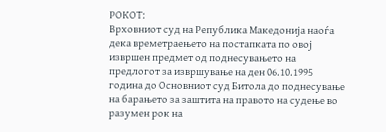РОКОТ:
Врховниот суд на Република Македонија наоѓа дека времетраењето на постапката по овој извршен предмет од поднесувањето на предлогот за извршување на ден 06.10.1995 година до Основниот суд Битола до поднесување на барањето за заштита на правото на судење во разумен рок на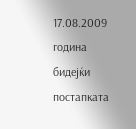17.08.2009 година бидејќи постапката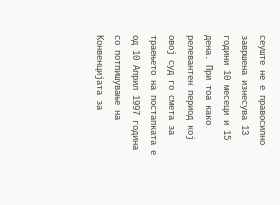сеуште не е правосилно завршена изнесува 13 години 10 месеци и 15 дена. При тоа како релевантен период кој овој суд го смета за траењето на постапката е од 10 Април 1997 година со потпишување на Конвенцијата за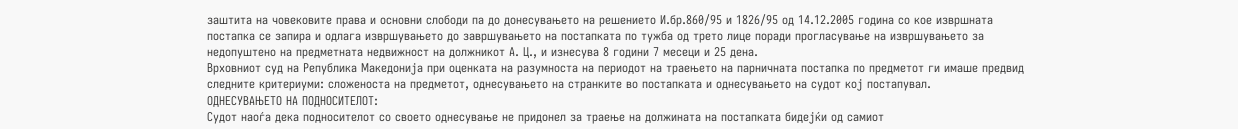заштита на човековите права и основни слободи па до донесувањето на решението И.бр.860/95 и 1826/95 од 14.12.2005 година со кое извршната постапка се запира и одлага извршувањето до завршувањето на постапката по тужба од трето лице поради прогласување на извршувањето за недопуштено на предметната недвижност на должникот А. Ц., и изнесува 8 години 7 месеци и 25 дена.
Врховниот суд на Република Македонија при оценката на разумноста на периодот на траењето на парничната постапка по предметот ги имаше предвид следните критериуми: сложеноста на предметот, однесувањето на странките во постапката и однесувањето на судот кој постапувал.
ОДНЕСУВАЊЕТО НА ПОДНОСИТЕЛОТ:
Судот наоѓа дека подносителот со своето однесување не придонел за траење на должината на постапката бидејќи од самиот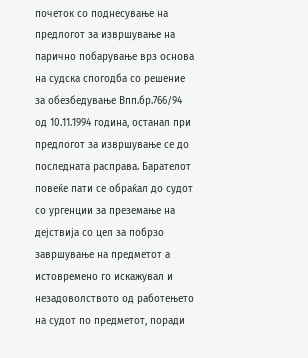почеток со поднесување на предлогот за извршување на парично побарување врз основа на судска спогодба со решение за обезбедување Впп.бр.766/94 од 10.11.1994 година, останал при предлогот за извршување се до последната расправа. Барателот повеќе пати се обраќал до судот со ургенции за преземање на дејствија со цел за побрзо завршување на предметот а истовремено го искажувал и незадоволството од работењето на судот по предметот, поради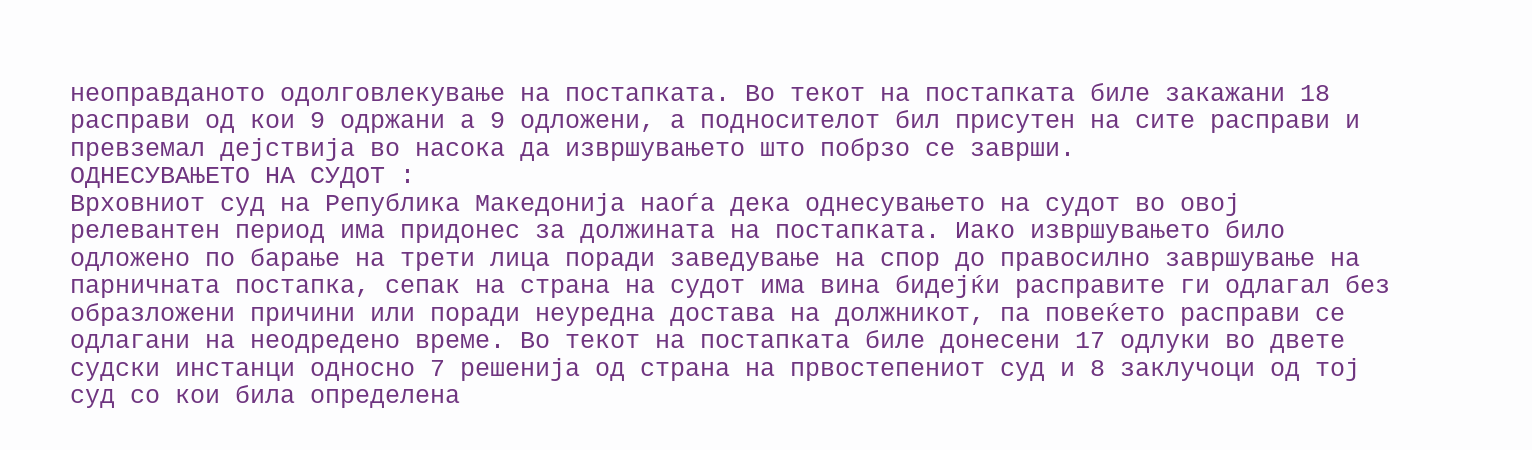неоправданото одолговлекување на постапката. Во текот на постапката биле закажани 18 расправи од кои 9 одржани а 9 одложени, а подносителот бил присутен на сите расправи и превземал дејствија во насока да извршувањето што побрзо се заврши.
ОДНЕСУВАЊЕТО НА СУДОТ :
Врховниот суд на Република Македонија наоѓа дека однесувањето на судот во овој релевантен период има придонес за должината на постапката. Иако извршувањето било одложено по барање на трети лица поради заведување на спор до правосилно завршување на парничната постапка, сепак на страна на судот има вина бидејќи расправите ги одлагал без образложени причини или поради неуредна достава на должникот, па повеќето расправи се одлагани на неодредено време. Во текот на постапката биле донесени 17 одлуки во двете судски инстанци односно 7 решенија од страна на првостепениот суд и 8 заклучоци од тој суд со кои била определена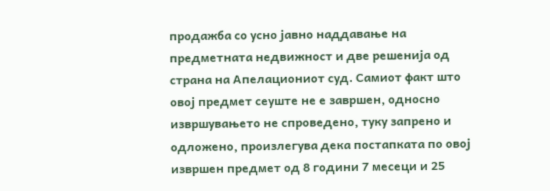продажба со усно јавно наддавање на предметната недвижност и две решенија од страна на Апелациониот суд. Самиот факт што овој предмет сеуште не е завршен, односно извршувањето не спроведено, туку запрено и одложено, произлегува дека постапката по овој извршен предмет од 8 години 7 месеци и 25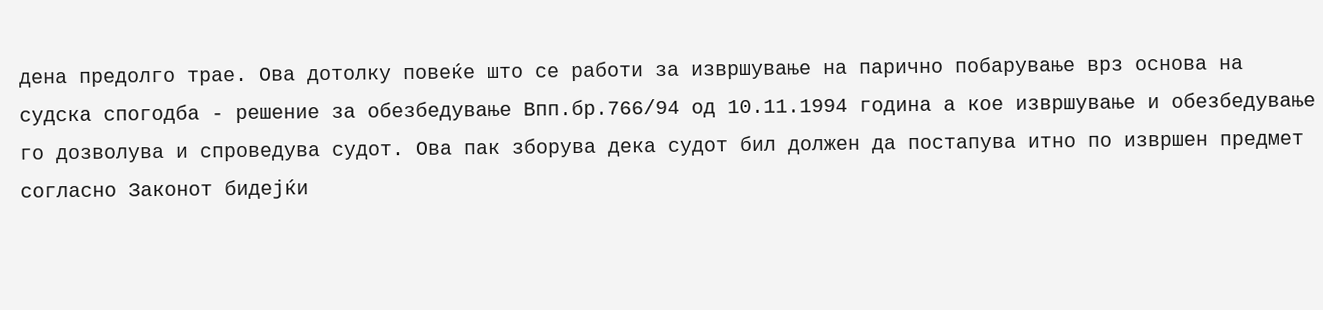дена предолго трае. Ова дотолку повеќе што се работи за извршување на парично побарување врз основа на судска спогодба - решение за обезбедување Впп.бр.766/94 од 10.11.1994 година а кое извршување и обезбедување го дозволува и спроведува судот. Ова пак зборува дека судот бил должен да постапува итно по извршен предмет согласно Законот бидејќи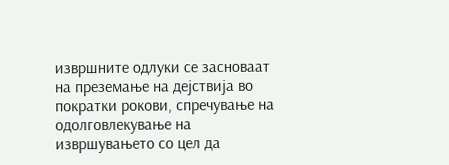извршните одлуки се засноваат на преземање на дејствија во пократки рокови, спречување на одолговлекување на извршувањето со цел да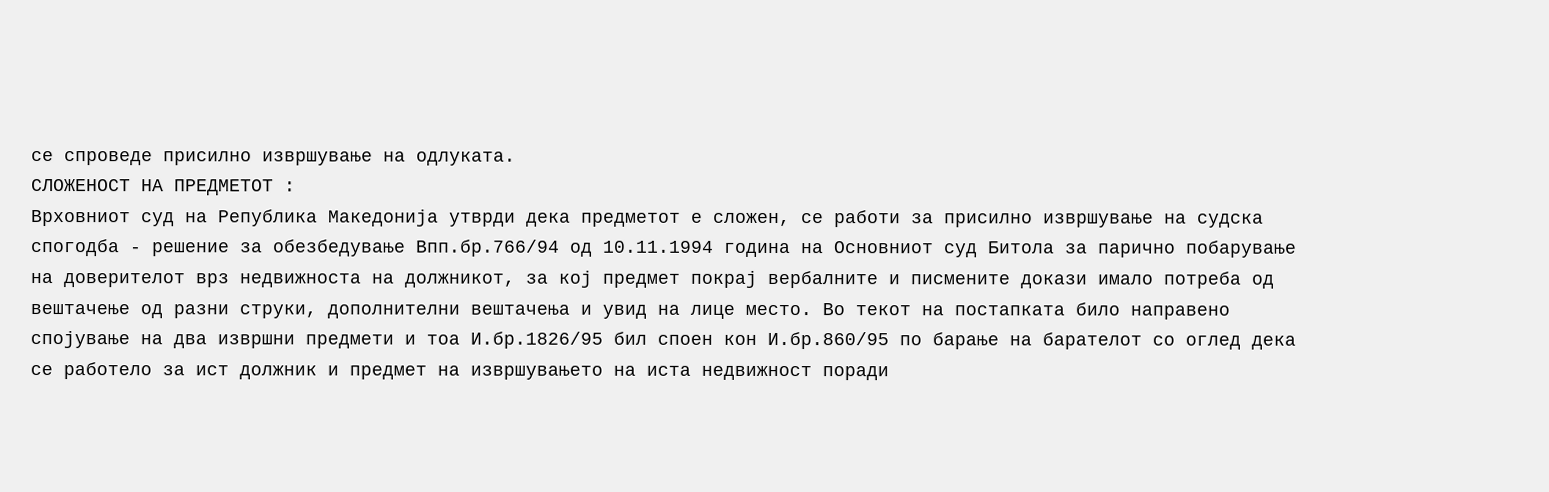се спроведе присилно извршување на одлуката.
СЛОЖЕНОСТ НА ПРЕДМЕТОТ :
Врховниот суд на Република Македонија утврди дека предметот е сложен, се работи за присилно извршување на судска спогодба - решение за обезбедување Впп.бр.766/94 од 10.11.1994 година на Основниот суд Битола за парично побарување на доверителот врз недвижноста на должникот, за кој предмет покрај вербалните и писмените докази имало потреба од вештачење од разни струки, дополнителни вештачења и увид на лице место. Во текот на постапката било направено спојување на два извршни предмети и тоа И.бр.1826/95 бил споен кон И.бр.860/95 по барање на барателот со оглед дека се работело за ист должник и предмет на извршувањето на иста недвижност поради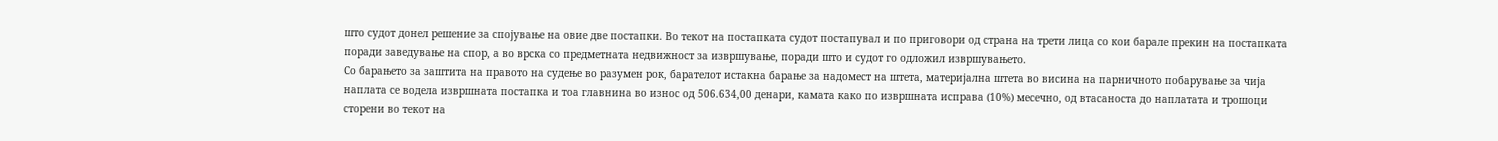што судот донел решение за спојување на овие две постапки. Во текот на постапката судот постапувал и по приговори од страна на трети лица со кои барале прекин на постапката поради заведување на спор, а во врска со предметната недвижност за извршување, поради што и судот го одложил извршувањето.
Со барањето за заштита на правото на судење во разумен рок, барателот истакна барање за надомест на штета, материјална штета во висина на парничното побарување за чија наплата се водела извршната постапка и тоа главнина во износ од 506.634,00 денари, камата како по извршната исправа (10%) месечно, од втасаноста до наплатата и трошоци сторени во текот на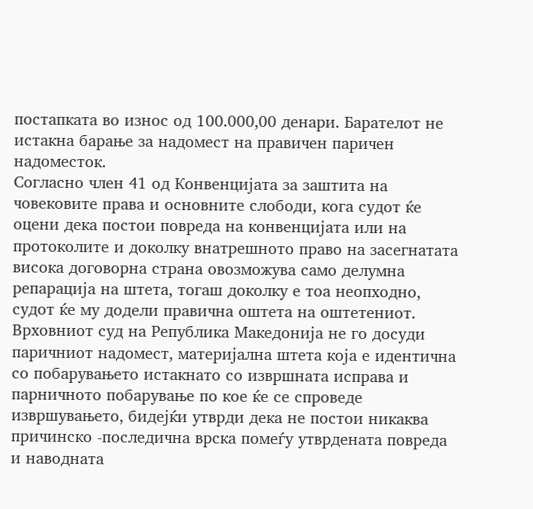постапката во износ од 100.000,00 денари. Барателот не истакна барање за надомест на правичен паричен надоместок.
Согласно член 41 од Конвенцијата за заштита на човековите права и основните слободи, кога судот ќе оцени дека постои повреда на конвенцијата или на протоколите и доколку внатрешното право на засегнатата висока договорна страна овозможува само делумна
репарација на штета, тогаш доколку е тоа неопходно, судот ќе му додели правична оштета на оштетениот.
Врховниот суд на Република Македонија не го досуди паричниот надомест, материјална штета која е идентична со побарувањето истакнато со извршната исправа и парничното побарување по кое ќе се спроведе извршувањето, бидејќи утврди дека не постои никаква причинско -последична врска помеѓу утврдената повреда и наводната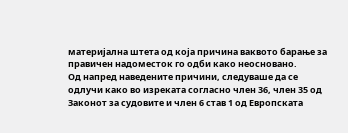материјална штета од која причина ваквото барање за правичен надоместок го одби како неосновано.
Од напред наведените причини, следуваше да се одлучи како во изреката согласно член 36, член 35 од Законот за судовите и член 6 став 1 од Европската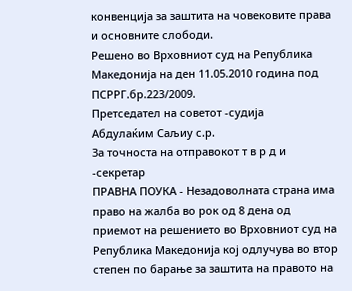конвенција за заштита на човековите права и основните слободи.
Решено во Врховниот суд на Република Македонија на ден 11.05.2010 година под ПСРРГ.бр.223/2009.
Претседател на советот -судија
Абдулаќим Саљиу с.р.
За точноста на отправокот т в р д и -секретар
ПРАВНА ПОУКА - Незадоволната страна има право на жалба во рок од 8 дена од приемот на решението во Врховниот суд на Република Македонија кој одлучува во втор степен по барање за заштита на правото на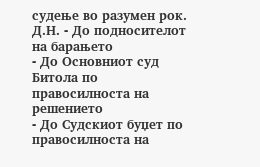судење во разумен рок.
Д.Н. - До подносителот на барањето
- До Основниот суд Битола по правосилноста на решението
- До Судскиот буџет по правосилноста на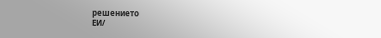решението
ЕИ/